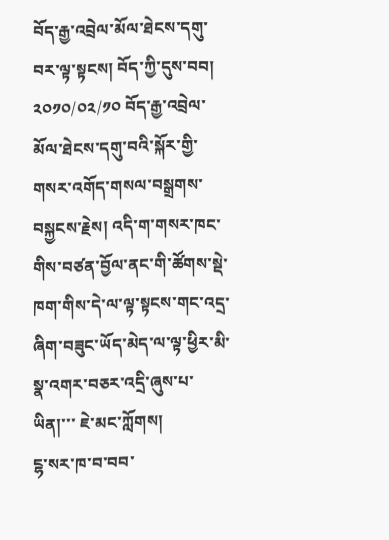བོད་རྒྱ་འབྲེལ་མོལ་ཐེངས་དགུ་བར་ལྟ་སྟངས། བོད་ཀྱི་དུས་བབ། ༢༠༡༠/༠༢/༡༠ བོད་རྒྱ་འབྲེལ་མོལ་ཐེངས་དགུ་བའི་སྐོར་གྱི་གསར་འགོད་གསལ་བསྒྲགས་བསྐྱངས་རྗེས། འདི་ག་གསར་ཁང་གིས་བཙན་བྱོལ་ནང་གི་ཚོགས་སྡེ་ཁག་གིས་དེ་ལ་ལྟ་སྟངས་གང་འདྲ་ཞིག་བཟུང་ཡོད་མེད་ལ་ལྟ་ཕྱིར་མི་སྣ་འགར་བཅར་འདྲི་ཞུས་པ་ཡིན།་་་ ཇེ་མང་ཀློགས།
ངྷ་སར་ཁ་བ་བབ་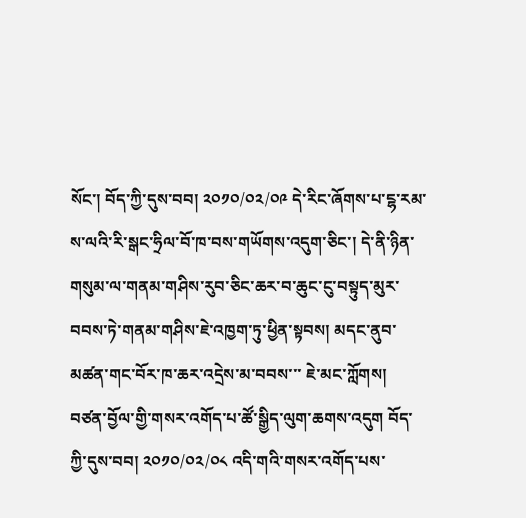སོང་། བོད་ཀྱི་དུས་བབ། ༢༠༡༠/༠༢/༠༩ དེ་རིང་ཞོགས་པ་ངྷ་རམ་ས་ལའི་རི་སྒང་ཧྲིལ་བོ་ཁ་བས་གཡོགས་འདུག་ཅིང་། དེ་ནི་ཉིན་གསུམ་ལ་གནམ་གཤིས་རུབ་ཅིང་ཆར་བ་ཆུང་ངུ་བསྟུད་མུར་བབས་ཏེ་གནམ་གཤིས་ཇེ་འཁྱག་ཏུ་ཕྱིན་སྟབས། མདང་ནུབ་མཚན་གང་བོར་ཁ་ཆར་འདྲེས་མ་བབས་་་ ཇེ་མང་ཀློགས།
བཙན་བྱོལ་གྱི་གསར་འགོད་པ་ཚོ་སྒྱིད་ལུག་ཆགས་འདུག བོད་ཀྱི་དུས་བབ། ༢༠༡༠/༠༢/༠༨ འདི་གའི་གསར་འགོད་པས་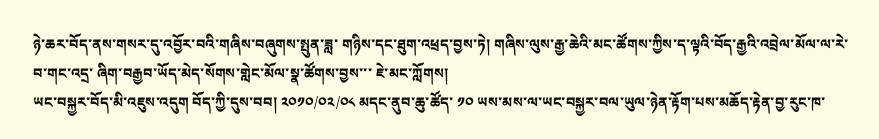ཉེ་ཆར་བོད་ནས་གསར་དུ་འབྱོར་བའི་གཞིས་བཞུགས་སྤུན་ཟླ་ གཉིས་དང་ཐུག་འཕྲད་བྱས་ཏེ། གཞིས་ལུས་རྒྱ་ཆེའི་མང་ཚོགས་ཀྱིས་ད་ལྟའི་བོད་རྒྱའི་འབྲེལ་མོལ་ལ་རེ་བ་གང་འདྲ་ ཞིག་བརྒྱབ་ཡོད་མེད་སོགས་གླེང་མོལ་སྣ་ཚོགས་བྱས་་་ ཇེ་མང་ཀློགས།
ཡང་བསྐྱར་བོད་མི་འཇུས་འདུག བོད་ཀྱི་དུས་བབ། ༢༠༡༠/༠༢/༠༨ མདང་ནུབ་ཆུ་ཚོད་ ༡༠ ཡས་མས་ལ་ཡང་བསྐྱར་བལ་ཡུལ་ཉེན་རྟོག་པས་མཆོད་རྟེན་བྱ་རུང་ཁ་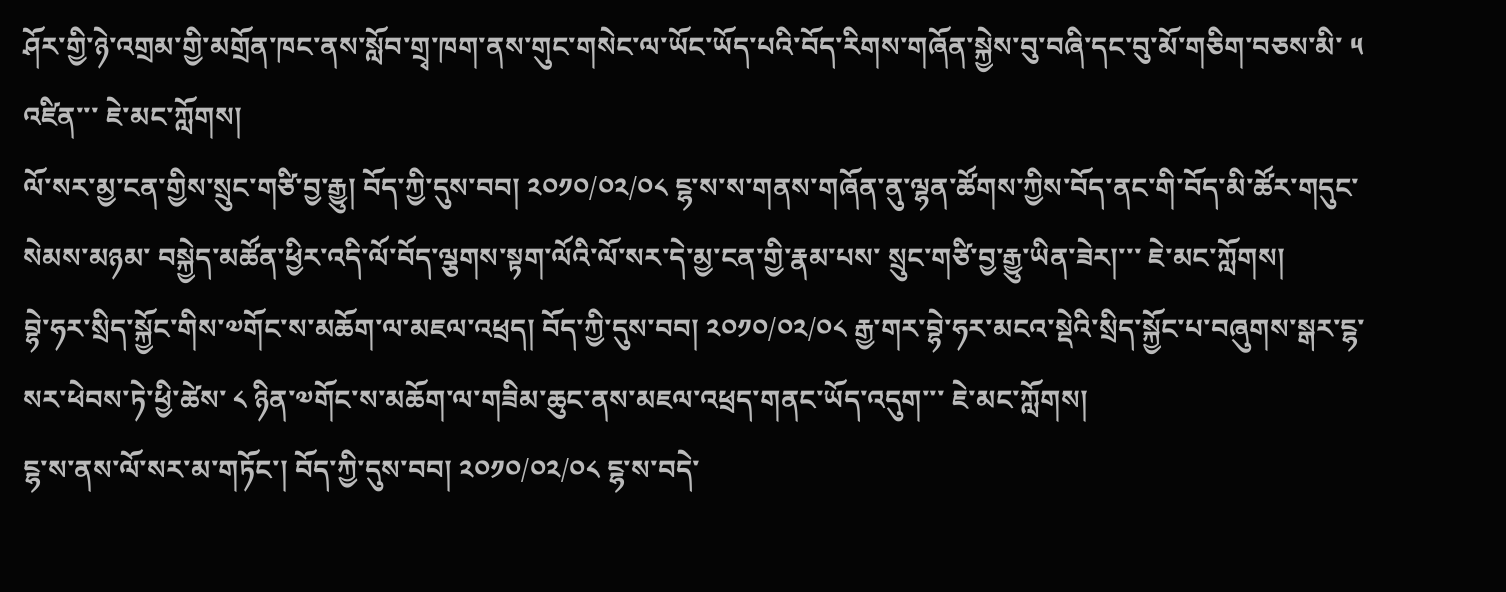ཤོར་གྱི་ཉེ་འགྲམ་གྱི་མགྲོན་ཁང་ནས་སློབ་གྲྭ་ཁག་ནས་གུང་གསེང་ལ་ཡོང་ཡོད་པའི་བོད་རིགས་གཞོན་སྐྱེས་བུ་བཞི་དང་བུ་མོ་གཅིག་བཅས་མི་ ༥ འཛིན་་་ ཇེ་མང་ཀློགས།
ལོ་སར་མྱ་ངན་གྱིས་སྲུང་གཙི་བྱ་རྒྱུ། བོད་ཀྱི་དུས་བབ། ༢༠༡༠/༠༢/༠༨ ངྷ་ས་ས་གནས་གཞོན་ནུ་ལྷན་ཚོགས་ཀྱིས་བོད་ནང་གི་བོད་མི་ཚོར་གདུང་སེམས་མཉམ་ བསྐྱེད་མཚོན་ཕྱིར་འདི་ལོ་བོད་ལྕགས་སྟག་ལོའི་ལོ་སར་དེ་མྱ་ངན་གྱི་རྣམ་པས་ སྲུང་གཙི་བྱ་རྒྱུ་ཡིན་ཟེར།་་་ ཇེ་མང་ཀློགས།
བྷེ་ཧར་སྲིད་སྐྱོང་གིས་༧གོང་ས་མཆོག་ལ་མཇལ་འཕྲད། བོད་ཀྱི་དུས་བབ། ༢༠༡༠/༠༢/༠༨ རྒྱ་གར་བྷེ་ཧར་མངའ་སྡེའི་སྲིད་སྐྱོང་པ་བཞུགས་སྒར་ངྷ་སར་ཕེབས་ཏེ་ཕྱི་ཚེས་ ༨ ཉིན་༧གོང་ས་མཆོག་ལ་གཟིམ་ཆུང་ནས་མཇལ་འཕྲད་གནང་ཡོད་འདུག་་་ ཇེ་མང་ཀློགས།
ངྷ་ས་ནས་ལོ་སར་མ་གཏོང་། བོད་ཀྱི་དུས་བབ། ༢༠༡༠/༠༢/༠༨ ངྷ་ས་བདེ་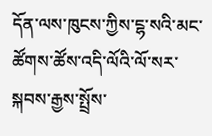དོན་ལས་ཁུངས་ཀྱིས་ངྷ་སའི་མང་ཚོགས་ཚོས་འདི་ལོའི་ལོ་སར་སྐབས་རྒྱས་སྤྲོས་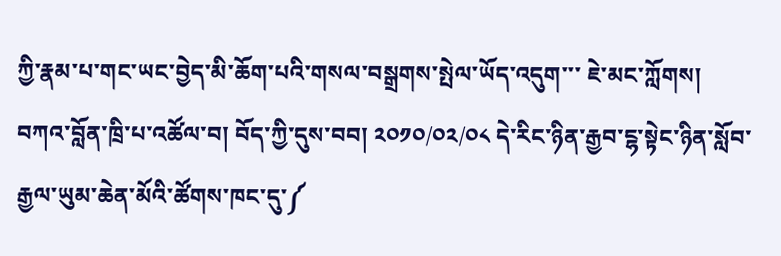ཀྱི་རྣམ་པ་གང་ཡང་བྱེད་མི་ཆོག་པའི་གསལ་བསྒྲགས་སྤེལ་ཡོད་འདུག་་་ ཇེ་མང་ཀློགས།
བཀའ་བློན་ཁྲི་པ་འཚོལ་བ། བོད་ཀྱི་དུས་བབ། ༢༠༡༠/༠༢/༠༨ དེ་རིང་ཉིན་རྒྱབ་ངྷ་སྟེང་ཉིན་སློབ་རྒྱལ་ཡུམ་ཆེན་མོའི་ཚོགས་ཁང་དུ་༼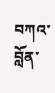བཀའ་བློན་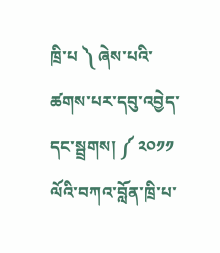ཁྲི་པ ༽ ཞེས་པའི་ཚགས་པར་དབུ་འབྱེད་དང་སྦྲགས། ༼ ༢༠༡༡ ལོའི་བཀའ་བློན་ཁྲི་པ་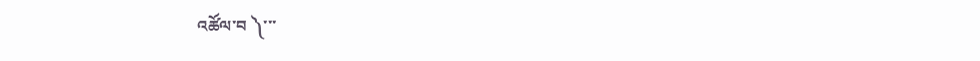འཚོལ་བ ༽་་་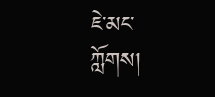ཇེ་མང་ཀློགས།